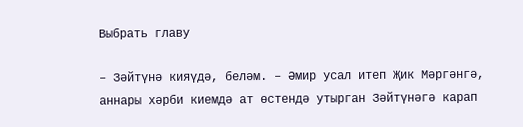Выбрать главу

– Зәйтүнә кияүдә, беләм. – Әмир усал итеп Җик Мәргәнгә, аннары хәрби киемдә ат өстендә утырган Зәйтүнәгә карап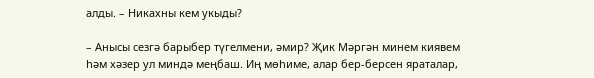алды. – Никахны кем укыды?

– Анысы сезгә барыбер түгелмени, әмир? Җик Мәргән минем киявем һәм хәзер ул миндә меңбаш. Иң мөһиме, алар бер-берсен яраталар,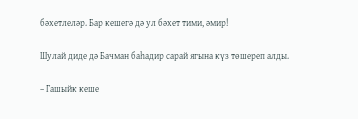бәхетлеләр. Бар кешегә дә ул бәхет тими, әмир!

Шулай диде дә Бачман баһадир сарай ягына күз төшереп алды.

– Гашыйк кеше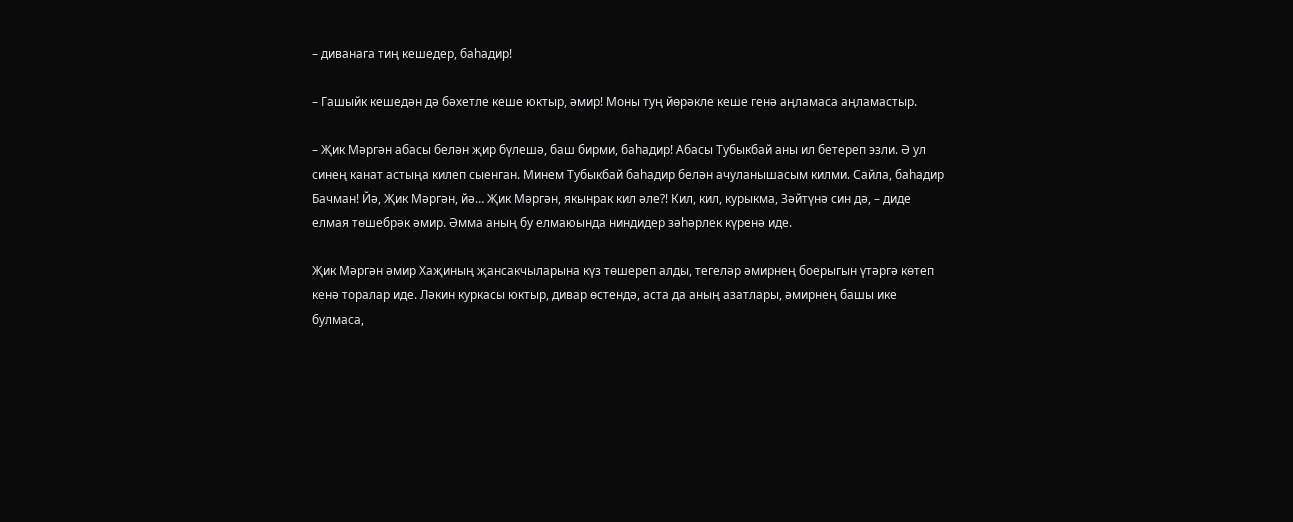– диванага тиң кешедер, баһадир!

– Гашыйк кешедән дә бәхетле кеше юктыр, әмир! Моны туң йөрәкле кеше генә аңламаса аңламастыр.

– Җик Мәргән абасы белән җир бүлешә, баш бирми, баһадир! Абасы Тубыкбай аны ил бетереп эзли. Ә ул синең канат астыңа килеп сыенган. Минем Тубыкбай баһадир белән ачуланышасым килми. Сайла, баһадир Бачман! Йә, Җик Мәргән, йә… Җик Мәргән, якынрак кил әле?! Кил, кил, курыкма, Зәйтүнә син дә, – диде елмая төшебрәк әмир. Әмма аның бу елмаюында ниндидер зәһәрлек күренә иде.

Җик Мәргән әмир Хаҗиның җансакчыларына күз төшереп алды, тегеләр әмирнең боерыгын үтәргә көтеп кенә торалар иде. Ләкин куркасы юктыр, дивар өстендә, аста да аның азатлары, әмирнең башы ике булмаса,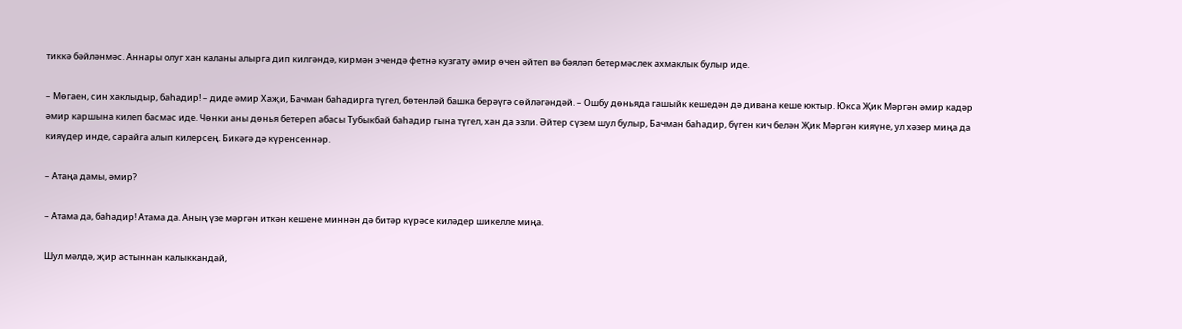тиккә бәйләнмәс. Аннары олуг хан каланы алырга дип килгәндә, кирмән эчендә фетнә кузгату әмир өчен әйтеп вә бәяләп бетермәслек ахмаклык булыр иде.

– Мөгаен, син хаклыдыр, баһадир! – диде әмир Хаҗи, Бачман баһадирга түгел, бөтенләй башка берәүгә сөйләгәндәй. – Ошбу дөньяда гашыйк кешедән дә дивана кеше юктыр. Юкса Җик Мәргән әмир кадәр әмир каршына килеп басмас иде. Чөнки аны дөнья бетереп абасы Тубыкбай баһадир гына түгел, хан да эзли. Әйтер сүзем шул булыр, Бачман баһадир, бүген кич белән Җик Мәргән кияүне, ул хәзер миңа да кияүдер инде, сарайга алып килерсең. Бикәгә дә күренсеннәр.

– Атаңа дамы, әмир?

– Атама да, баһадир! Атама да. Аның үзе мәргән иткән кешене миннән дә битәр күрәсе киләдер шикелле миңа.

Шул мәлдә, җир астыннан калыккандай,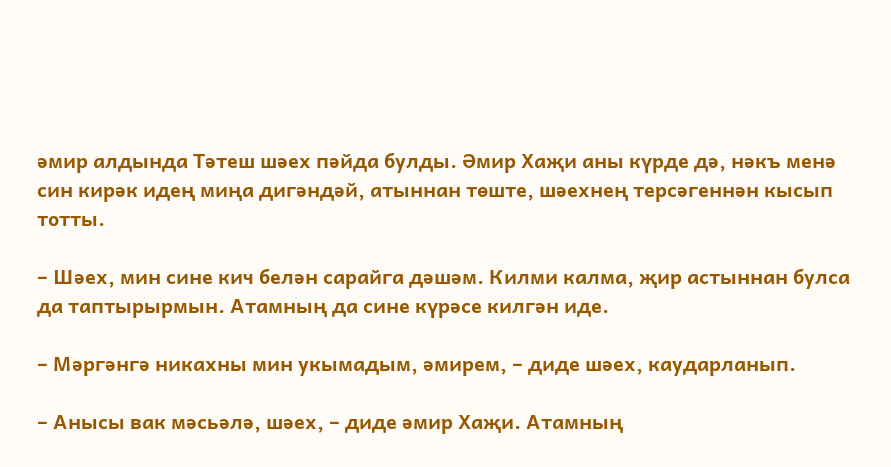әмир алдында Тәтеш шәех пәйда булды. Әмир Хаҗи аны күрде дә, нәкъ менә син кирәк идең миңа дигәндәй, атыннан төште, шәехнең терсәгеннән кысып тотты.

– Шәех, мин сине кич белән сарайга дәшәм. Килми калма, җир астыннан булса да таптырырмын. Атамның да сине күрәсе килгән иде.

– Мәргәнгә никахны мин укымадым, әмирем, – диде шәех, каударланып.

– Анысы вак мәсьәлә, шәех, – диде әмир Хаҗи. Атамның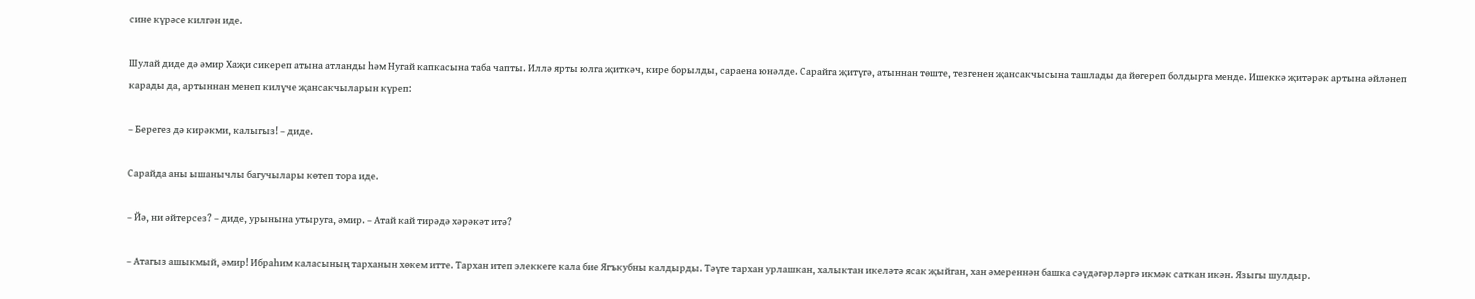сине күрәсе килгән иде.

Шулай диде дә әмир Хаҗи сикереп атына атланды һәм Нугай капкасына таба чапты. Иллә ярты юлга җиткәч, кире борылды, сараена юнәлде. Сарайга җитүгә, атыннан төште, тезгенен җансакчысына ташлады да йөгереп болдырга менде. Ишеккә җитәрәк артына әйләнеп карады да, артыннан менеп килүче җансакчыларын күреп:

– Берегез дә кирәкми, калыгыз! – диде.

Сарайда аны ышанычлы багучылары көтеп тора иде.

– Йә, ни әйтерсез? – диде, урынына утыруга, әмир. – Атай кай тирәдә хәрәкәт итә?

– Атагыз ашыкмый, әмир! Ибраһим каласының тарханын хөкем итте. Тархан итеп элеккеге кала бие Ягъкубны калдырды. Тәүге тархан урлашкан, халыктан икеләтә ясак җыйган, хан әмереннән башка сәүдәгәрләргә икмәк саткан икән. Языгы шулдыр.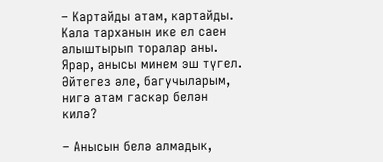– Картайды атам, картайды. Кала тарханын ике ел саен алыштырып торалар аны. Ярар, анысы минем эш түгел. Әйтегез әле, багучыларым, нигә атам гаскәр белән килә?

– Анысын белә алмадык,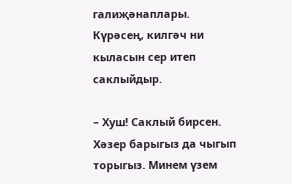галиҗәнаплары. Күрәсең, килгәч ни кыласын сер итеп саклыйдыр.

– Хуш! Саклый бирсен. Хәзер барыгыз да чыгып торыгыз. Минем үзем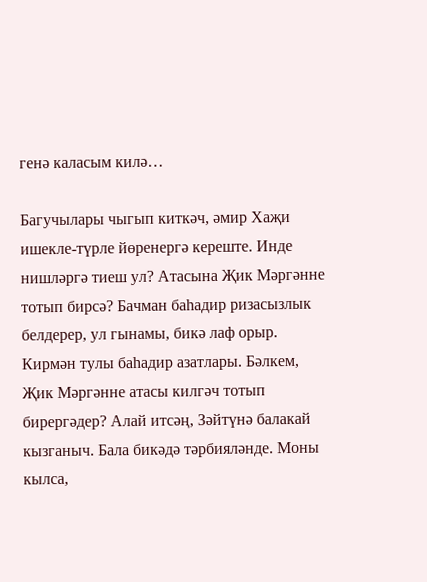генә каласым килә…

Багучылары чыгып киткәч, әмир Хаҗи ишекле-түрле йөренергә кереште. Инде нишләргә тиеш ул? Атасына Җик Мәргәнне тотып бирсә? Бачман баһадир ризасызлык белдерер, ул гынамы, бикә лаф орыр. Кирмән тулы баһадир азатлары. Бәлкем, Җик Мәргәнне атасы килгәч тотып бирергәдер? Алай итсәң, Зәйтүнә балакай кызганыч. Бала бикәдә тәрбияләнде. Моны кылса,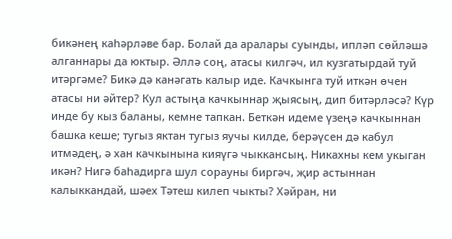бикәнең каһәрләве бар. Болай да аралары суынды, ипләп сөйләшә алганнары да юктыр. Әллә соң, атасы килгәч, ил кузгатырдай туй итәргәме? Бикә дә канәгать калыр иде. Качкынга туй иткән өчен атасы ни әйтер? Кул астыңа качкыннар җыясың, дип битәрләсә? Күр инде бу кыз баланы, кемне тапкан. Беткән идеме үзеңә качкыннан башка кеше; тугыз яктан тугыз яучы килде, берәүсен дә кабул итмәдең, ә хан качкынына кияүгә чыккансың. Никахны кем укыган икән? Нигә баһадирга шул сорауны биргәч, җир астыннан калыккандай, шәех Тәтеш килеп чыкты? Хәйран, ни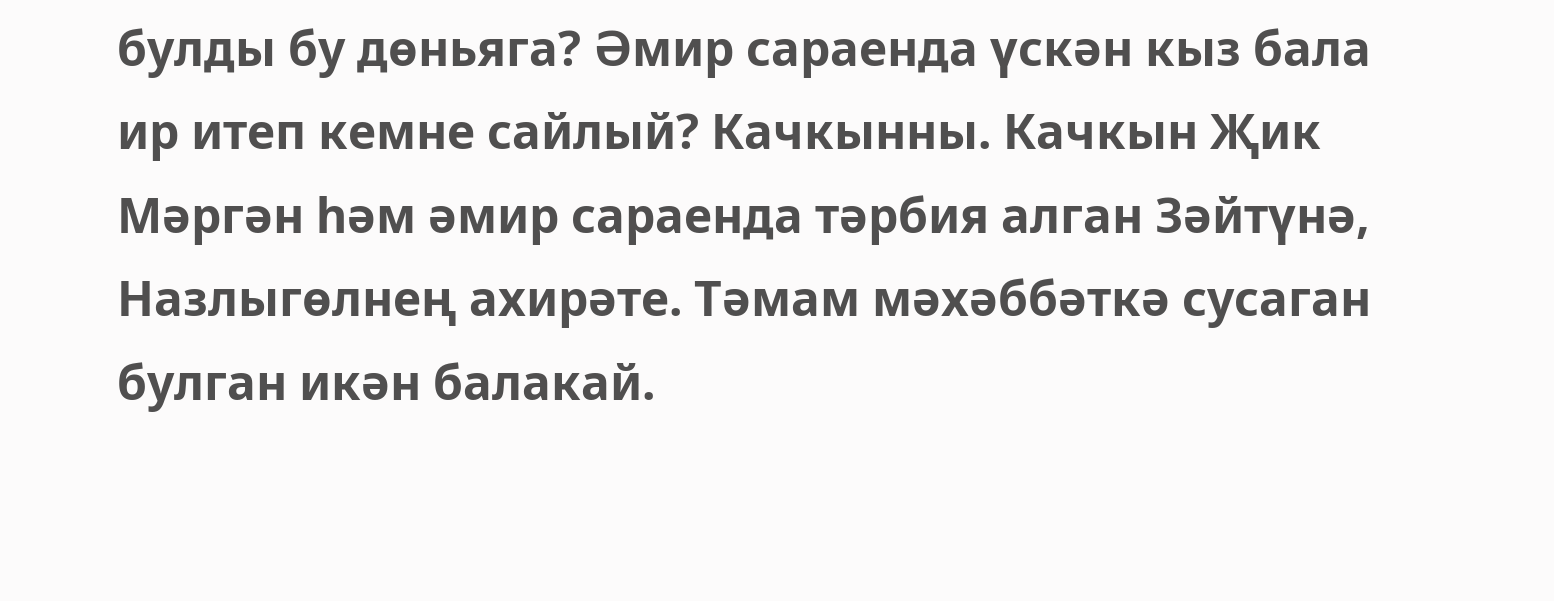булды бу дөньяга? Әмир сараенда үскән кыз бала ир итеп кемне сайлый? Качкынны. Качкын Җик Мәргән һәм әмир сараенда тәрбия алган Зәйтүнә, Назлыгөлнең ахирәте. Тәмам мәхәббәткә сусаган булган икән балакай.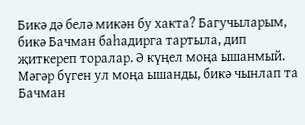Бикә дә белә микән бу хакта? Багучыларым, бикә Бачман баһадирга тартыла, дип җиткереп торалар. Ә күңел моңа ышанмый. Мәгәр бүген ул моңа ышанды, бикә чынлап та Бачман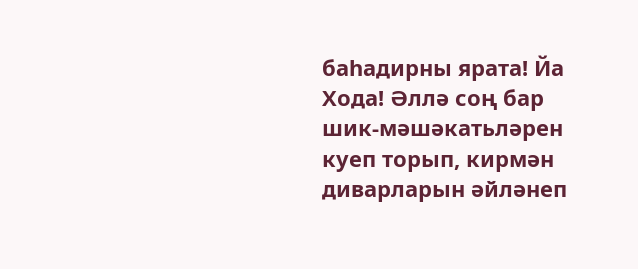баһадирны ярата! Йа Хода! Әллә соң бар шик-мәшәкатьләрен куеп торып, кирмән диварларын әйләнеп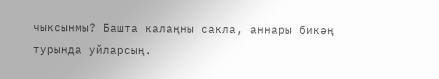чыксынмы? Башта калаңны сакла, аннары бикәң турында уйларсың.